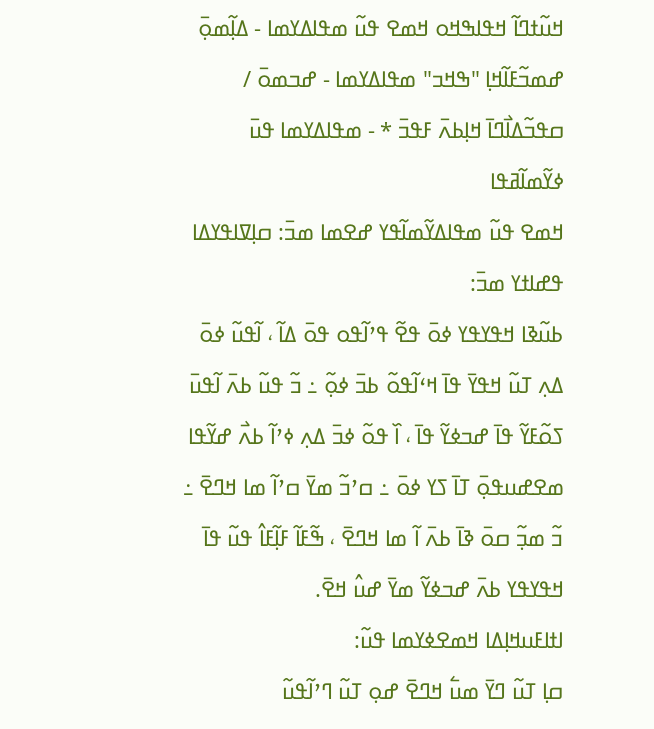ߞߎ߬ߙߣߊ߬ ߞߟߊߒߞߋ ߞߘߐ ߟߎ߬ ߘߟߊߡߌߘߊ - ߡߊ߲߬ߘߋ߲߫ ߝߘߏ߬ߓߊ߬ߞߊ߲ "ߒߞߏ" ߘߟߊߡߌߘߊ - ߝߏߘߋ߫ / ߛߟߏ߬ߡߊ߯ߣߊ߫ ߞߊ߲ߕߍ߫ ߓߟߏ߫ * - ߘߟߊߡߌߘߊ ߟߎ߫ ߦߌ߬ߘߊ߬ߥߟߊ
ߞߘߐ ߟߎ߬ ߘߟߊߡߌ߬ߘߊ߬ߟߌ ߝߐߘߊ ߘߏ߫: ߛߊ߲ߜߊߟߌߡߊ   ߟߝߊߙߌ ߘߏ߫:
ߕߎ߬ߢߊ ߞߟߌߟߌ ߦߋ߫ ߟߐ߬ ߟߴߊ߬ߟߋ ߟߋ߫ ߡߊ߬ ، ߊ߬ߟߎ߬ ߦߋ߫ ߡߍ߲ ߠߎ߬ ߞߟߌ߫ ߟߊ߫ ߞߵߊ߬ߟߋ߬ ߕߏ߫ ߦߋ߲߬ ߸ ߏ߬ ߟߎ߬ ߕߍ߫ ߊ߬ߟߎ߫ ߖߋ߬ߓߌ߬ ߟߊ߫ ߝߏߦߌ߬ ߟߊ߫ ، ߊ߰ ߟߋ߬ ߦߏ߫ ߡߍ߲ ߦߴߊ߬ ߕߍ߯ ߝߌ߬ߟߊ ߘߐߝߎߟߋ߲߫ ߠߊ߫ ߖߌ ߦߋ߫ ߸ ߛߴߏ߬ ߘߌ߫ ߛߴߊ߬ ߘߊ ߞߣߐ߫ ߸ ߏ߬ ߘߏ߲߬ ߛߋ߫ ߢߊ߫ ߕߍ߫ ߊ߬ ߘߊ ߞߣߐ߫ ، ߒ߬ߓߊ߬ ߓߊ߲߬ߓߊ߮ ߟߎ߬ ߟߊ߫ ߞߟߌߟߌ ߕߍ߫ ߝߏߦߌ߬ ߘߌ߫ ߝߎ߮ ߞߐ߫.
ߊߙߊߓߎߞߊ߲ߡߊ ߞߘߐߦߌߘߊ ߟߎ߬:
ߛߊ߲ ߠߎ߬ ߣߌ߫ ߘߎ߱ ߞߣߐ߫ ߝߋ߲ ߠߎ߬ ߣߴߊ߬ߟߎ߬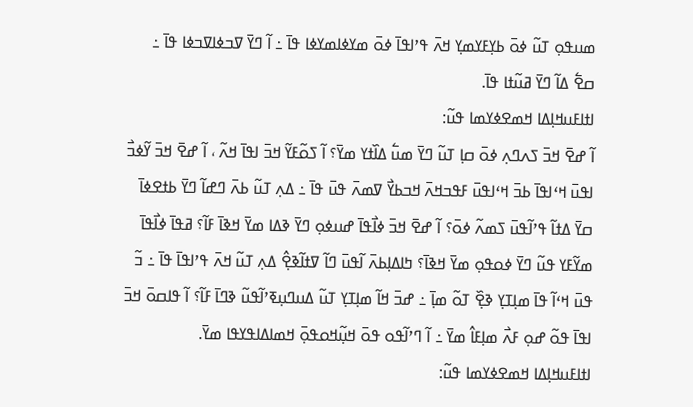ߘߎߟߋ߲ ߠߎ߬ ߦߋ߫ ߕߌ߲ߓߌߘߌ߲ ߞߍ߫ ߟߴߊߟߊ߫ ߦߋ߫ ߘߌߦߊߘߌߦߊ ߟߊ߫ ߸ ߊ߬ ߣߌ߫ ߜߏߦߊߜߏߦߊ ߟߊ߫ ߸ ߛߐ߱ ߡߊ߬ ߣߌ߫ ߥߎ߬ߙߊ ߟߊ߫.
ߊߙߊߓߎߞߊ߲ߡߊ ߞߘߐߦߌߘߊ ߟߎ߬:
ߊ߬ ߝߐ߫ ߞߏ߫ ߖߍߣߍ߲ ߦߋ߫ ߛߊ߲ ߠߎ߬ ߣߌ߫ ߘߎ߱ ߡߊ߰ߙߌ ߘߌ߫؟ ߊ߬ ߖߋ߬ߓߌ߬ ߞߏ߫ ߊߟߊ߫ ߞߍ߬ ، ߊ߬ ߝߐ߫ ߞߏ߫ ߌ߬ߦߏ߯ ߊߟߎ߫ ߞߵߊߟߊ߫ ߕߏ߫ ߞߵߊߟߎ߫ ߓߟߏߞߍ߫ ߞߏߕߌ߯ ߜߘߍ߫ ߟߎ߫ ߟߊ߫ ߸ ߡߍ߲ ߠߎ߬ ߕߍ߫ ߣߝߊ߬ ߣߌ߫ ߕߙߐߦߊ߫ ߛߌ߫ ߡߙߊ߬ ߟߴߊ߬ߟߎ߫ ߖߘߍ߬ ߦߋ߫؟ ߊ߬ ߝߐ߫ ߞߏ߫ ߦߊ߯ߟߊ߫ ߝߎߦߋ߲ ߣߌ߫ ߢߡߊ ߘߌ߫ ߞߢߊ߫ ߓߊ߬؟ ߥߟߊ߫ ߦߊ߯ߟߊ߫ ߘߌ߬ߓߌ ߟߎ߬ ߣߌ߫ ߦߋߟߋ߲ ߘߌ߫ ߞߢߊ߫؟ ߤߊߡߊ߲ߕߍ߫ ߊ߬ߟߎ߫ ߣߊ߬ ߜߙߊ߬ߢߐ߲߮ ߡߍ߲ ߠߎ߬ ߞߍ߫ ߟߴߊߟߊ߫ ߟߊ߫ ߸ ߏ߬ ߟߎ߫ ߞߵߊ߬ ߟߊ߫ ߘߊ߲ߠߌ߲ ߢߐ߲߰ ߠߋ߬ ߘߊ߲߫ ߸ ߝߏ߫ ߞߊ߬ ߘߊ߲ߠߌ߲ ߠߎ߬ ߡߎߣߎ߲ߧߴߊ߬ߟߎ߬ ߢߣߊ߫ ߓߊ߬؟ ߊ߬ ߟߊߛߋ߫ ߞߏ߫ ߊߟߊ߫ ߟߋ߬ ߝߋ߲ ߓߍ߯ ߘߊ߲ߓߊ߮ ߘߌ߫ ߸ ߊ߬ ߣߴߊ߬ߟߋ ߟߋ߫ ߞߎ߲߬ߞߋߟߋ߲߫ ߞߘߊߡߊߟߌߟߊ ߘߌ߫.
ߊߙߊߓߎߞߊ߲ߡߊ ߞߘߐߦߌߘߊ ߟߎ߬: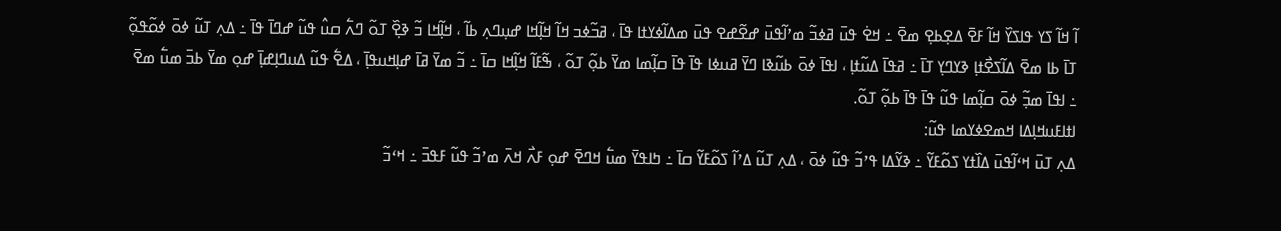ߊ߬ ߞߊ߬ ߖߌ ߟߊߖߌ߰ ߞߊ߬ ߓߐ߫ ߡߐ߲ߕߐ߲ ߘߐ߫ ߸ ߞߐ߭ ߟߎ߫ ߥߦߏ߬ ߘߴߊ߬ߟߎ߫ ߝߐ߬ߝߐ ߟߎ߫ ߘߡߊ߬ߦߌߙߊ ߟߊ߫ ، ߥߏ߬ߦߏ ߞߊ߬ ߞߊ߲߬ߞߊ ߝߎ߲ߣߍ߲ ߕߊ߬ ، ߞߊ߲߬ߞߊ ߏ߬ ߢߐ߲߰ ߠߋ߬ ߣߍ߱ ߛߎ߮ ߟߎ߬ ߝߣߊ߫ ߟߊ߫ ߸ ߡߍ߲ ߠߎ߬ ߦߋ߫ ߦߋ߬ߟߋ߲߬ ߠߊ߫ ߕߊ ߘߐ߫ ߡߊ߬ߖߐ߯ߙߊ߲ ߢߌߣߌ߲ ߠߊ߫ ߸ ߥߟߊ߫ ߡߎ߬ߙߊ߲ ، ߊߟߊ߫ ߦߋ߫ ߕߎ߬ߢߊ ߣߌ߫ ߥߎߦߊ ߟߊ߫ ߟߊ߫ ߛߊ߲߬ߘߊ ߘߌ߫ ߕߋ߲߬ ߠߋ߬ ، ߒ߬ߓߊ߬ ߞߊ߲߬ߞߊ ߛߊ߫ ߸ ߏ߬ ߘߌ߫ ߥߊ߫ ߝߊ߲ߞߎߟߊ߲߫ ، ߡߐ߱ ߟߎ߬ ߡߎߣߊ߲ߝߊ߲߫ ߝߋ߲ ߘߌ߫ ߕߏ߫ ߘߎ߱ ߘߐ߫ ߸ ߊߟߊ߫ ߘߏ߲߬ ߦߋ߫ ߛߊ߲߬ߘߊ ߟߎ߬ ߟߊ߫ ߟߊ߫ ߕߋ߲߬ ߠߋ߬.
ߊߙߊߓߎߞߊ߲ߡߊ ߞߘߐߦߌߘߊ ߟߎ߬:
ߡߍ߲ ߠߎ߫ ߞߵߊ߬ߟߎ߫ ߡߊ߰ߙߌ ߖߋ߬ߓߌ߬ ߸ ߢߌ߬ߡߊ ߟߴߏ߬ ߟߎ߬ ߦߋ߫ ، ߡߍ߲ ߠߎ߬ ߡߴߊ߬ ߖߋ߬ߓߌ߬ ߛߊ߫ ߸ ߤߊߟߌ߫ ߘߎ߱ ߞߣߐ߫ ߝߋ߲ ߓߍ߯ ߞߍ߫ ߘߴߏ߬ ߟߎ߬ ߓߟߏ߫ ߸ ߞߵߏ߬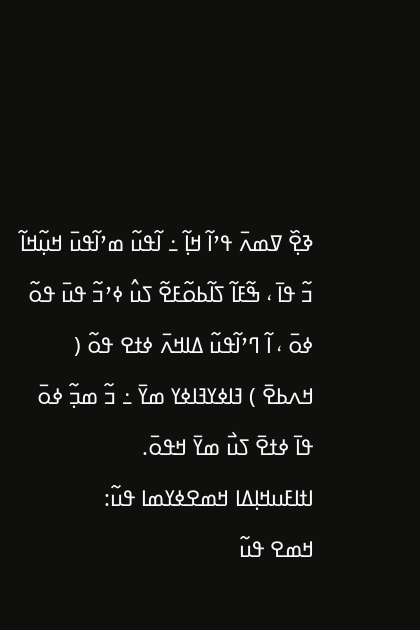ߢߐ߲߰ ߜߘߍ߫ ߟߴߊ߬ ߞߊ߲߬ ߸ ߊ߬ߟߎ߬ ߘߴߊ߬ߟߎ߫ ߞߎ߲߬ߞߊ߬ ߏ߬ ߟߊ߫ ، ߒ߬ߓߊ߬ ߖߊ߬ߕߋ߬ߓߐ߬ ߖߎ߮ ߦߴߏ߬ ߟߎ߫ ߟߋ߬ ߦߋ߫ ، ߊ߬ ߣߴߊ߬ߟߎ߬ ߡߊߞߍ߫ ߦߙߐ ߟߋ߬ ( ߞߍߕߐ߫ ) ߔߊߦߌߔߊߦߌ ߘߌ߫ ߸ ߏ߬ ߘߏ߲߬ ߦߋ߫ ߟߊ߫ ߦߙߐ߫ ߖߎ߯ ߘߌ߫ ߞߟߋ߫.
ߊߙߊߓߎߞߊ߲ߡߊ ߞߘߐߦߌߘߊ ߟߎ߬:
ߞߘߐ ߟߎ߬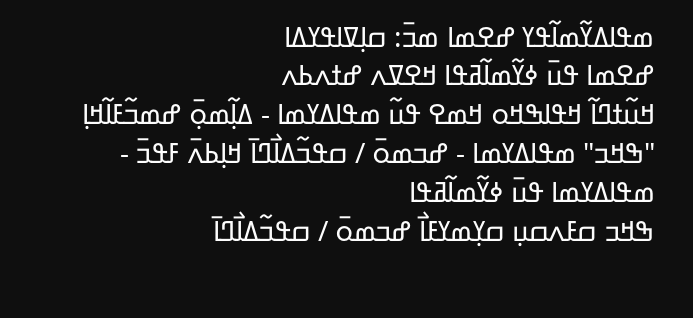ߘߟߊߡߌ߬ߘߊ߬ߟߌ ߝߐߘߊ ߘߏ߫: ߛߊ߲ߜߊߟߌߡߊ
ߝߐߘߊ ߟߎ߫ ߦߌ߬ߘߊ߬ߥߟߊ ߞߐߜߍ ߝߙߍߕߍ
ߞߎ߬ߙߣߊ߬ ߞߟߊߒߞߋ ߞߘߐ ߟߎ߬ ߘߟߊߡߌߘߊ - ߡߊ߲߬ߘߋ߲߫ ߝߘߏ߬ߓߊ߬ߞߊ߲ "ߒߞߏ" ߘߟߊߡߌߘߊ - ߝߏߘߋ߫ / ߛߟߏ߬ߡߊ߯ߣߊ߫ ߞߊ߲ߕߍ߫ ߓߟߏ߫ - ߘߟߊߡߌߘߊ ߟߎ߫ ߦߌ߬ߘߊ߬ߥߟߊ
ߒߞߏ ߛߓߍߛߎ߲ ߛߌ߲ߘߌߓߊ߯ ߝߏߘߋ߫ / ߛߟߏ߬ߡߊ߯ߣߊ߫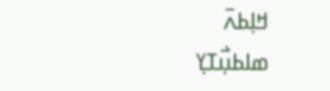ߞߊ߲ߕߍ߫
ߘߊߕߎ߲߯ߠߌ߲